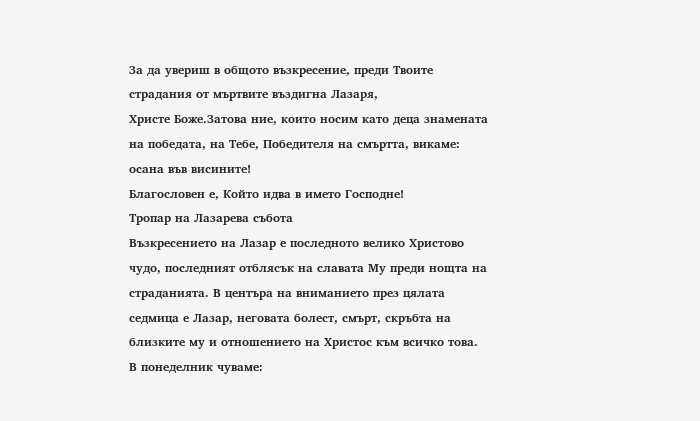За да увериш в общото възкресение, преди Твоите страдания от мъртвите въздигна Лазаря,
Христе Боже.Затова ние, които носим като деца знамената на победата, на Тебе, Победителя на смъртта, викаме: осана във висините!
Благословен е, Който идва в името Господне!
Тропар на Лазарева събота
Възкресението на Лазар е последното велико Христово чудо, последният отблясък на славата Му преди нощта на страданията. В центъра на вниманието през цялата седмица е Лазар, неговата болест, смърт, скръбта на близките му и отношението на Христос към всичко това.
В понеделник чуваме: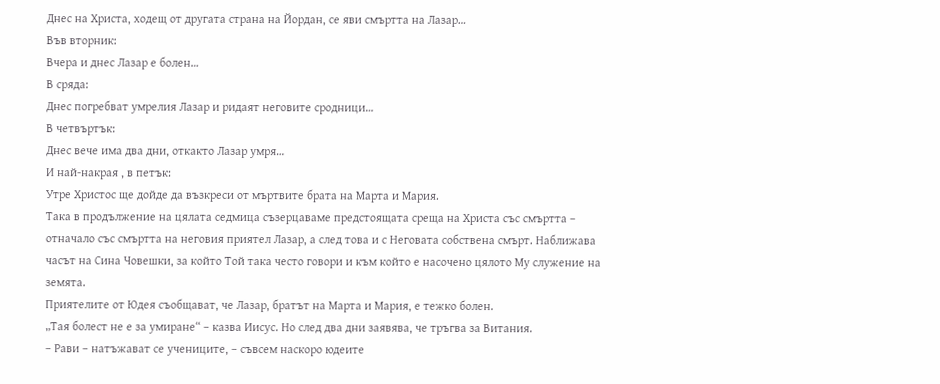Днес на Христа, ходещ от другата страна на Йордан, се яви смъртта на Лазар…
Във вторник:
Вчера и днес Лазар е болен…
В сряда:
Днес погребват умрелия Лазар и ридаят неговите сродници…
В четвъртък:
Днес вече има два дни, откакто Лазар умря…
И най-накрая , в петък:
Утре Христос ще дойде да възкреси от мъртвите брата на Марта и Мария.
Така в продължение на цялата седмица съзерцаваме предстоящата среща на Христа със смъртта – отначало със смъртта на неговия приятел Лазар, а след това и с Неговата собствена смърт. Наближава часът на Сина Човешки, за който Той така често говори и към който е насочено цялото Му служение на земята.
Приятелите от Юдея съобщават, че Лазар, братът на Марта и Мария, е тежко болен.
„Тая болест не е за умиране“ – казва Иисус. Но след два дни заявява, че тръгва за Витания.
– Рави – натъжават се учениците, – съвсем наскоро юдеите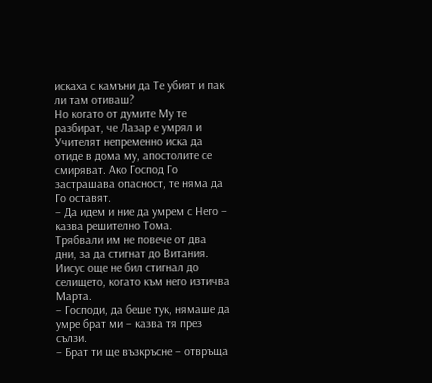искаха с камъни да Те убият и пак ли там отиваш?
Но когато от думите Му те разбират, че Лазар е умрял и Учителят непременно иска да отиде в дома му, апостолите се смиряват. Ако Господ Го застрашава опасност, те няма да Го оставят.
– Да идем и ние да умрем с Него – казва решително Тома.
Трябвали им не повече от два дни, за да стигнат до Витания. Иисус още не бил стигнал до селището, когато към него изтичва Марта.
– Господи, да беше тук, нямаше да умре брат ми – казва тя през сълзи.
– Брат ти ще възкръсне – отвръща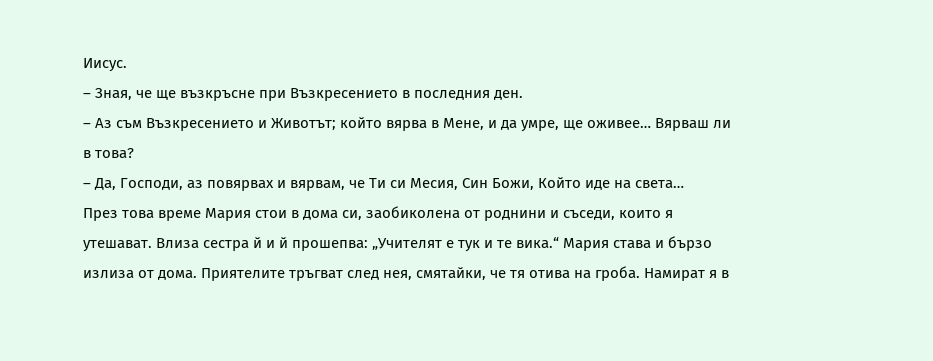Иисус.
– Зная, че ще възкръсне при Възкресението в последния ден.
– Аз съм Възкресението и Животът; който вярва в Мене, и да умре, ще оживее… Вярваш ли в това?
– Да, Господи, аз повярвах и вярвам, че Ти си Месия, Син Божи, Който иде на света…
През това време Мария стои в дома си, заобиколена от роднини и съседи, които я утешават. Влиза сестра й и й прошепва: „Учителят е тук и те вика.“ Мария става и бързо излиза от дома. Приятелите тръгват след нея, смятайки, че тя отива на гроба. Намират я в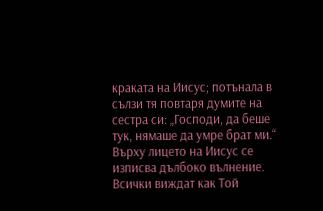краката на Иисус; потънала в сълзи тя повтаря думите на сестра си: „Господи, да беше тук, нямаше да умре брат ми.“ Върху лицето на Иисус се изписва дълбоко вълнение. Всички виждат как Той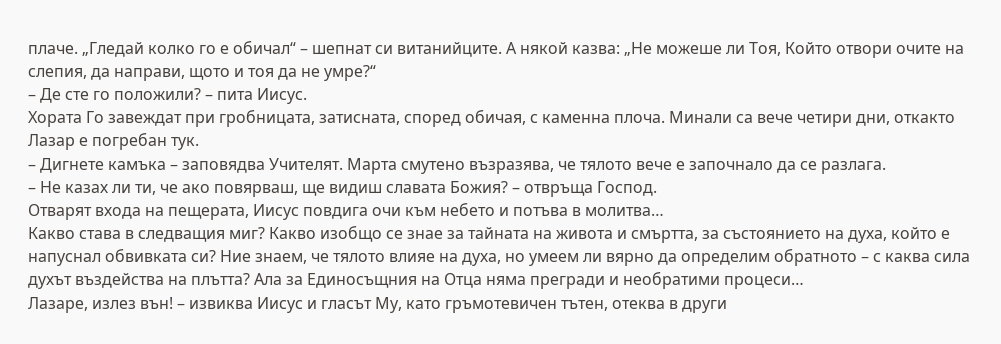плаче. „Гледай колко го е обичал“ – шепнат си витанийците. А някой казва: „Не можеше ли Тоя, Който отвори очите на слепия, да направи, щото и тоя да не умре?“
– Де сте го положили? – пита Иисус.
Хората Го завеждат при гробницата, затисната, според обичая, с каменна плоча. Минали са вече четири дни, откакто Лазар е погребан тук.
– Дигнете камъка – заповядва Учителят. Марта смутено възразява, че тялото вече е започнало да се разлага.
– Не казах ли ти, че ако повярваш, ще видиш славата Божия? – отвръща Господ.
Отварят входа на пещерата, Иисус повдига очи към небето и потъва в молитва…
Какво става в следващия миг? Какво изобщо се знае за тайната на живота и смъртта, за състоянието на духа, който е напуснал обвивката си? Ние знаем, че тялото влияе на духа, но умеем ли вярно да определим обратното – с каква сила духът въздейства на плътта? Ала за Единосъщния на Отца няма прегради и необратими процеси…
Лазаре, излез вън! – извиква Иисус и гласът Му, като гръмотевичен тътен, отеква в други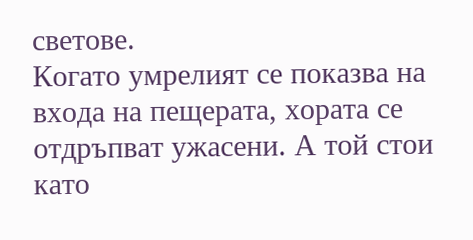светове.
Когато умрелият се показва на входа на пещерата, хората се отдръпват ужасени. А той стои като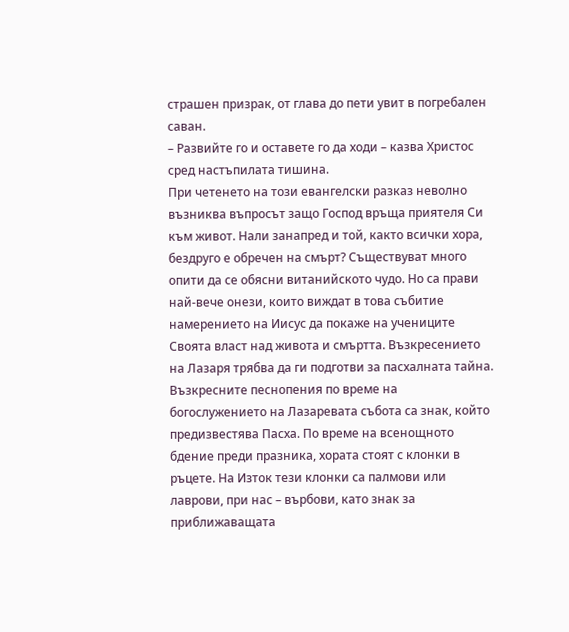страшен призрак, от глава до пети увит в погребален саван.
– Развийте го и оставете го да ходи – казва Христос сред настъпилата тишина.
При четенето на този евангелски разказ неволно възниква въпросът защо Господ връща приятеля Си към живот. Нали занапред и той, както всички хора, бездруго е обречен на смърт? Съществуват много опити да се обясни витанийското чудо. Но са прави най-вече онези, които виждат в това събитие намерението на Иисус да покаже на учениците Своята власт над живота и смъртта. Възкресението на Лазаря трябва да ги подготви за пасхалната тайна.
Възкресните песнопения по време на богослужението на Лазаревата събота са знак, който предизвестява Пасха. По време на всенощното бдение преди празника, хората стоят с клонки в ръцете. На Изток тези клонки са палмови или лаврови, при нас – върбови, като знак за приближаващата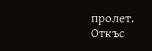пролет.
Откъс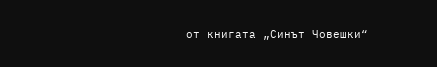от книгата „Синът Човешки“